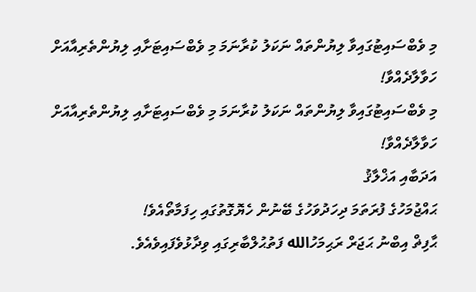މި ވެބްސައިޓުގައިވާ ލިޔުންތައް ނަކަލު ކުރާނަމަ މި ވެބްސައިޓަށާއި ލިޔުންތެރިއާއަށް ހަވާލާދެއްވާ!
މި ވެބްސައިޓުގައިވާ ލިޔުންތައް ނަކަލު ކުރާނަމަ މި ވެބްސައިޓަށާއި ލިޔުންތެރިއާއަށް ހަވާލާދެއްވާ!
އަދަބާއި އަޚްލާޤު
ޙައްޖުމަހުގެ ފުރަތަމަ ދިހަދުވަހުގެ ބޭނުން ހެޔޮގޮތުގައި ހިފަމާތޯއެވެ!
ޙާފިޡް އިބްނު ޙަޖަރް ރަޙިމަހުالله ފަތުޙުލްބާރިގައި ވިދާޅުވެފައިވެއެވެ.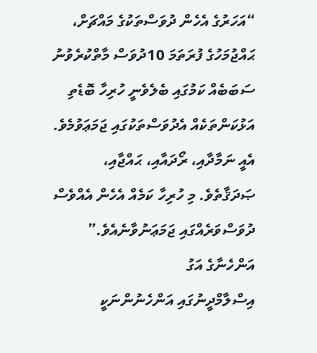“އަހަރުގެ އެހެން ދުވަސްތަކުގެ މައްޗަށް، ޙައްޖުމަހުގެ ފުރަތަމަ 10ދުވަސް މާތްކުރެވުނު ސަބަބެއް ކަމުގައި ބެލެވެނީ ހުރިހާ ބޮޑެތި އަޅުކަންތަކެއް އެދުވަސްތަކުގައި ޖަމަޢަވުމެވެ. އެއީ ނަމާދާއި، ރޯދައާއި، ޙައްޖާއި، ޞަދަޤާތެވެ. މި ހުރިހާ ކަމެއް އެހެން އެއްވެސް ދުވަސްވަރެއްގައި ޖަމަޢަނުވާނެއެވެ.”
އަންހެނާގެ އަގު
އިސްލާމްދީނުގައި އަންހެނުންނަކީ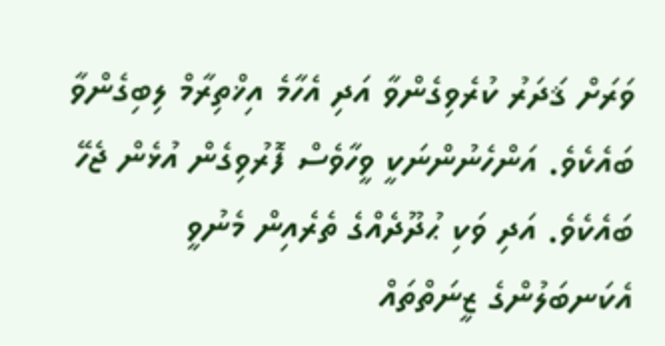ވަރަށް ޤަދަރު ކުރެވިގެންވާ އަދި އެހާމެ އިޚްތިރާމް ލިބިގެންވާ ބައެކެވެ. އަންހެނުންނަކީ ވީހާވެސް ފޮރުވިގެން އުޅެން ޖެހޭ ބައެކެވެ. އަދި ވަކި ޙުދޫދެއްގެ ތެރެއިން މެނުވީ އެކަނބަލުންގެ ޒީނަތްތައް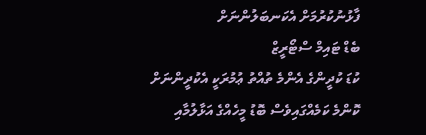ފާޅުނުކުރުމަށް އެކަނބަލުންނަށް
ބެޑް ޓައިމް ސްޓޯރީޒް
ކުޑަ ކުދީންގެ އެންމެ ތުއްތު ޢުމުރަކީ އެކުދީންނަށް ކޮންމެ ކަމެއްގައިވެސް ބޮޑު މީހެއްގެ އަޅާލުމާއި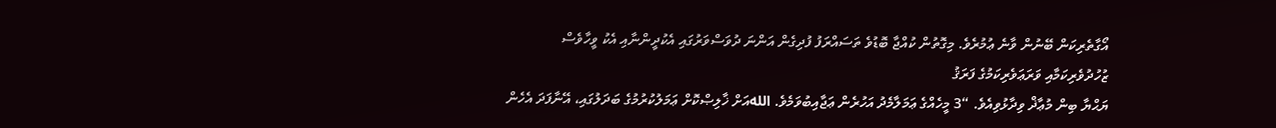އޯގާތެރިކަން ބޭނުން ވާނެ ޢުމުރެވެ. މިގޮތުން ކުއްޖާ ބޮޑުވެ ތަސައްރަފު ފުދިގެން އަންނަ ދުވަސްވަރުގައި އެކުދީންނާއި އެކު ވީހާވެސް
ޒުހުދުވެރިކަމާއި ވަރަޢަވެރިކަމުގެ ފަރަޤު
ޔަޙްޔާ ބިން މުޢާޛް ވިދާޅުވިއެވެ. “3 މީހެއްގެ ޢަމަލާމެދު އަހުރެން ޢަޖާއިބުވަމެވެ. اللهއަށް ޚާލިޞްކޮށް ޢަމަލުކުރުމުގެ ބަދަލުގައި، އޭނާފަދަ އެހެން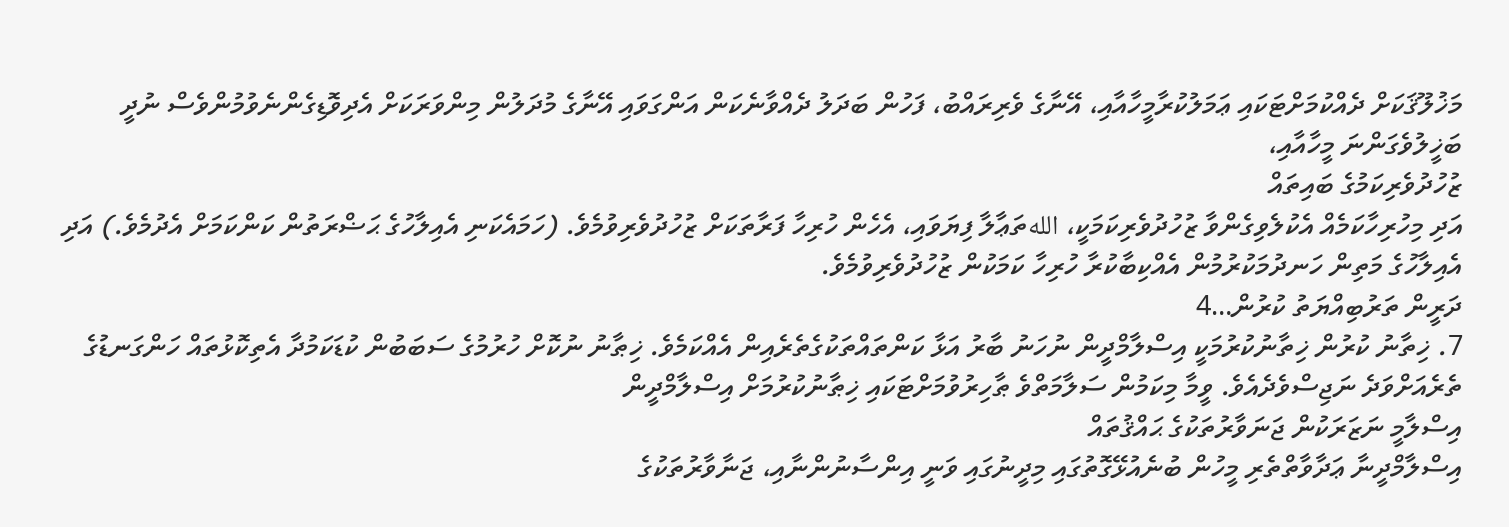މަޚުލޫޤަކަށް ދެއްކުމަށްޓަކައި ޢަމަލުކުރާމީހާއާއި، އޭނާގެ ވެރިރައްބު، ފަހުން ބަދަލު ދެއްވާނެކަން އަންގަވައި އޭނާގެ މުދަލުން މިންވަރަކަށް އެދިވޮޑިގެންނެވުމުންވެސް ނުދީ ބަޚީލުވެގަންނަ މީހާއާއި،
ޒުހުދުވެރިކަމުގެ ބައިތައް
އަދި މިހުރިހާކަމެއް އެކުލެވިގެންވާ ޒުހުދުވެރިކަމަކީ، اللهތަޢާލާ ފިޔަވައި، އެހެން ހުރިހާ ފަރާތަކަށް ޒުހުދުވެރިވުމެވެ. (ހަމައެކަނި އެއިލާހުގެ ޙަޟްރަތުން ކަންކަމަށް އެދުމެވެ.) އަދި އެއިލާހުގެ މަތިން ހަނދުމަކުރުމުން އެއްކިބާކުރާ ހުރިހާ ކަމަކުން ޒުހުދުވެރިވުމެވެ.
ދަރީން ތަރުބިއްޔަތު ކުރުން…4
7. ޚިތާނު ކުރުން ޚިތާނުކުރުމަކީ އިސްލާމްދީން ނުހަނު ބާރު އަޅާ ކަންތައްތަކުގެތެރެއިން އެއްކަމެވެ. ޚިޠާނު ނުކޮށް ހުރުމުގެ ސަބަބުން ކުޑަކަމުދާ އެތިކޮޅުތައް ހަންގަނޑުގެ ތެރެއަށްވަދެ ނަޖިސްވެދެއެވެ. ވީމާ މިކަމުން ސަލާމަތްވެ ޠާހިރުވުމަށްޓަކައި ޚިޠާނުކުރުމަށް އިސްލާމްދީން
އިސްލާމީ ނަޒަރަކުން ޖަނަވާރުތަކުގެ ޙައްޤުތައް
އިސްލާމްދީނާ ޢަދާވާތްތެރި މީހުން ބުނެއުޅޭގޮތުގައި މިދީނުގައި ވަނީ އިންސާނުންނާއި، ޖަނާވާރުތަކުގެ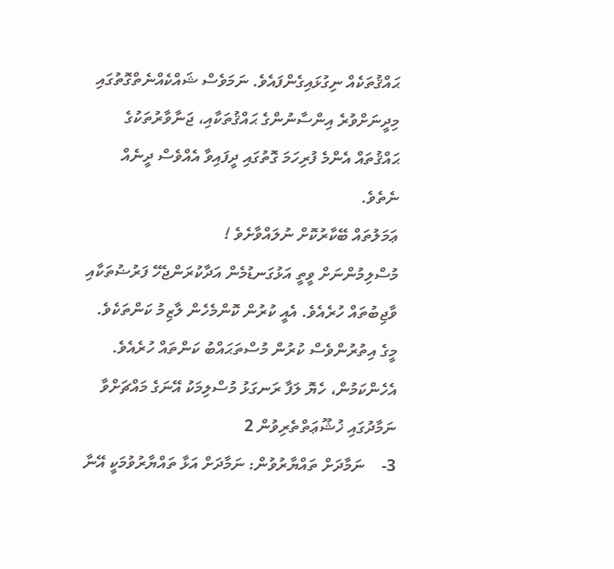ޙައްޤުތަކެއް ނިގުޅައިގެންފައެވެ. ނަމަވެސް ޝައްކެއްނެތްގޮތުގައި މިދީނަށްވުރެ އިންސާނުންގެ ޙައްޤުތަކާއި، ޖަނާވާރުތަކުގެ ޙައްޤުތައް އެންމެ ފުރިހަމަ ގޮތުގައި ދީފައިވާ އެއްވެސް ދީނެއް ނެތެވެ.
ޢަމަލުތައް ބޭކާރުކޮށް ނުލައްވާށެވެ !
މުސްލިމުންނަށް ވީތީ އަޅުގަނޑުމެން އަދާކުރަންޖެހޭ ފަރުޟުތަކާއި ވާޖިބުތައް ހުރެއެވެ. އެއީ ކުރުން ކޮންމެހެން ލާޒިމު ކަންތަކެވެ. މީގެ އިތުރުންވެސް ކުރުން މުސްތަޙައްބު ކަންތައް ހުރެއެވެ. އެހެންކަމުން، ހެޔޮ ލަފާ ރަނގަޅު މުސްލިމަކު އޭނަގެ މައްޗަށްވާ
ނަމާދުގައި ޚުޝޫޢަތްތެރިވުން 2
3-    ނަމާދަށް ތައްޔާރުވުން: ނަމާދަށް އަޅާ ތައްޔާރުވުމަކީ އޭނާ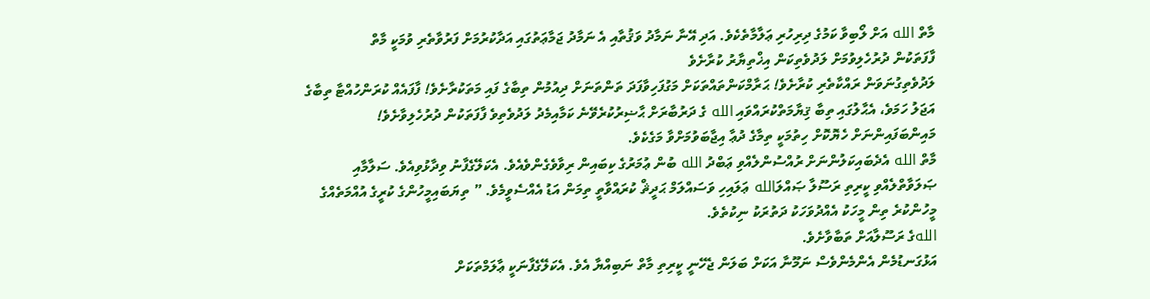މާތް الله އަށް ލޯބިވާ ކަމުގެ ދިރިހުރި ޢަލާމާތެކެވެ. އަދި އޭނާ ނަމާދު ވަޤުތާއި އެ ނަމާދު ޖަމާޢަތުގައި އަދާކުރުމަށް ފަރުވާތެރި ވުމަކީ މާތް
ފާފަތަކުން ދުރުހެލިވުމަށް ލަދުވެތިކަން އިޚްތިޔާރު ކުރާށެވެ
ލަދުވެތިގުނަވަން ރައްކާތެރި ކުރާށެވެ! ޙަރާމްކަންތައްތަކަށް މަގުފަހިވާފަދަ ތަންތަނަށް ދިއުމުން ތިބާގެ ފައި މަތަކުރާށެވެ! ފާފައެއް ކުރަންހުއްޓާ ތިބާގެ އަޖަލު ހަމަވެ، އެޙާލުގައި ތިބާ ޤިޔާމަތްކުރައްވައި الله ގެ ދަރުބާރަށް ޙާޟިރުކުރެވޭނެ ކަމާއިމެދު ލަދުވެތިވެ ފާފަތަކުން ދުރުހެލިވާށެވެ!
މައިންބަފައިންނަށް ހެޔޮކޮށް ހިތުމަކީ ތިމާގެ ދުޢާ އިޖާބަވުމަށްވާ މަގެކެވެ.
މާތް الله އެދެބައިކަލުންނަށް ރުއްސުންލެއްވި ޢަބްދު الله ބުން ޢުމަރުގެ ކިބައިން ރިވާވެގެންވެއެވެ. އެކަލޭގެފާނު ވިދާޅުވިއެވެ. ސަލާމާއި ޞަލަވާތްލެއްވި ކީރިތި ރަސޫލާ ޞައްލަالله ޢަލައިހި ވަސައްލަމް ޙަދީޘް ކުރައްވާތީ ތިމަން އަޑު އެއްސެވީމެވެ. ” ތިޔަބައިމީހުންގެ ކުރީގެ އުއްމަތެއްގެ މީހުންކުރެ ތިން މީހަކު އެއްދުވަހަކު ދަތުރަކު ނިކުތެވެ.
اللهގެ ރަސޫލާއަށް ތަބާވާށެވެ.
އަޅުގަނޑުމެން އެންމެންވެސް ނަމޫނާ އަކަށް ބަލަން ޖެހޭނީ ކީރިތި މާތް ނަބިއްޔާ އެވެ. އެކަލޭގެފާނަކީ ޢާލަމްތަކަށް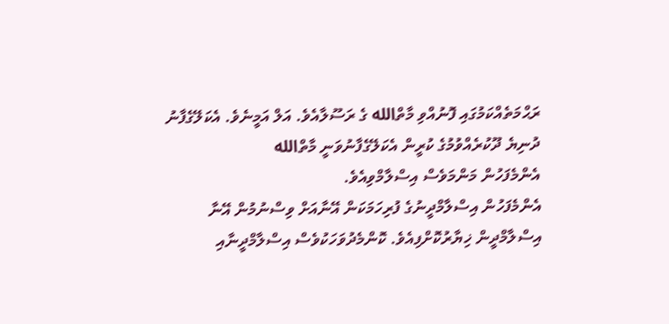ރަޙްމަތެއްކަމުގައި ފޮނުއްވި މާތްالله ގެ ރަސޫލާއެވެ. އަލް އަމީނެވެ. އެކަލޭގެފާނު ދުނިޔެ ދޫކުރެއްވުމުގެ ކުރީން އެކަލޭގެފާނުވަނީ މާތްالله
އެންމެފަހުން މަންމަވެސް އިސްލާމްވިއެވެ.
އެންމެފަހުން އިސްލާމްދީނުގެ ފުރިހަމަކަން އޭނާއަށް ވިސްނުމުން އޭނާ އިސްލާމްދީން ޚިޔާރުކޮށްފިއެވެ. ކޮންމެދުވަހަކުވެސް އިސްލާމްދީނާއި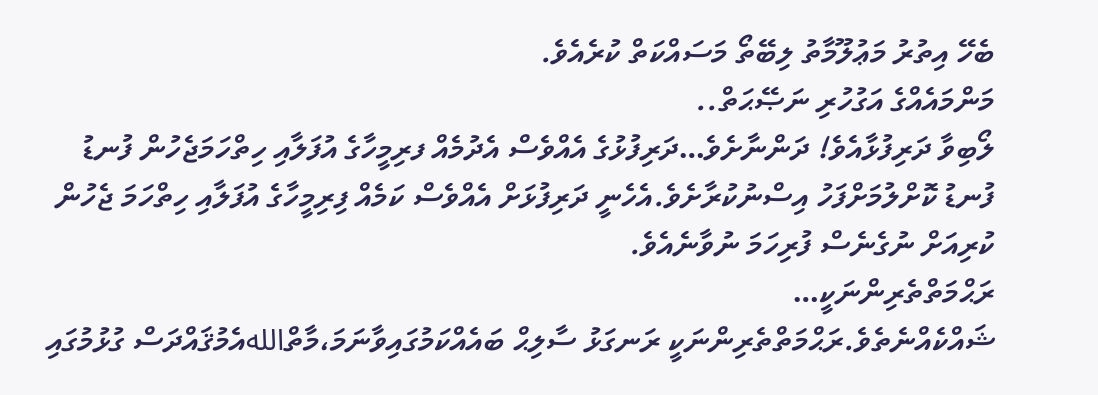ބެހޭ އިތުރު މަޢުލޫމާތު ލިބޭތޯ މަސައްކަތް ކުރެއެވެ.
މަންމައެއްގެ އަގުހުރި ނަޞޭޙަތް..
ލޯބިވާ ދަރިފުޅާއެވެ! ދަންނާށެވެ…ދަރިފުޅުގެ އެއްވެސް އެދުމެއް ފރިމީހާގެ އުފަލާއި ހިތްހަމަޖެހުން ފުނޑު ފުނޑު ކޮށްލުމަށްފަހު އިސްނުކުރާށެވެ.އެހެނީ ދަރިފުޅަށް އެއްވެސް ކަމެއް ފިރިމީހާގެ އުފަލާއި ހިތްހަމަ ޖެހުން ކުރިއަށް ނުގެނެސް ފުރިހަމަ ނުވާނެއެވެ.
ރަޙްމަތްތެރިންނަކީ…
ޝައްކެއްނެތެވެ.ރަޙްމަތްތެރިންނަކީ ރަނގަޅު ސާލިޙް ބައެއްކަމުގައިވާނަމަ،މާތްاللهއެމުޤައްދަސް ގުޅުމުގައި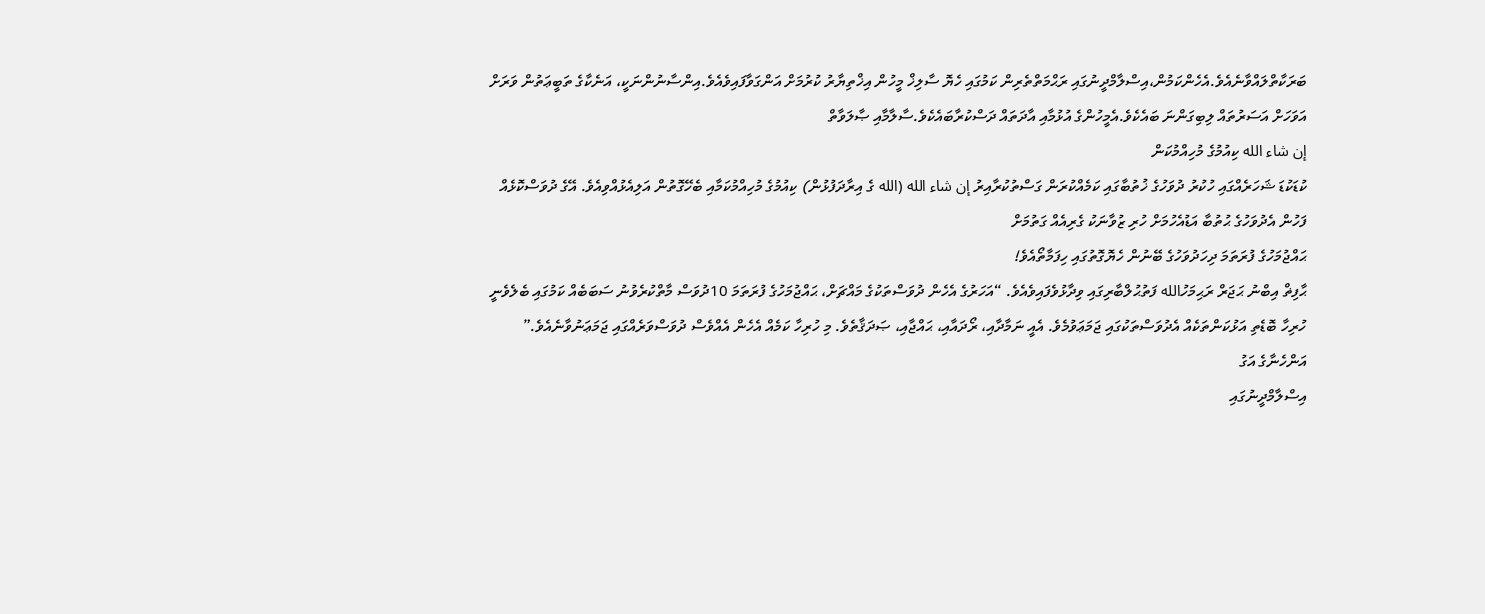ބަރަކާތްލައްވާނެއެވެ.އެހެންކަމުން،އިސްލާމްދީނުގައި ރަޙްމަތްތެރިން ކަމުގައި ހެޔޮ ސާލިޚް މީހުން އިޚްތިޔާރު ކުރުމަށް އަންގަވާފައިވެއެވެ.އިންސާނުންނަކީ، އަނެކާގެ ތަބީޢަތުން ވަރަށް އަވަހަށް އަސަރުތައް ލިބިގަންނަ ބައެކެވެ.އެމީހުންގެ އުޅުމާއި އާދަތައް ދަސްކުރާބައެކެވެ.ސާލާމާއި ޞާލަވާތް
إن شاء الله ކިއުމުގެ މުހިއްމުކަން
ކުޑަކުޑަ ޝަހަރެއްގައި ހުކުރު ދުވަހުގެ ޚުތުބާގައި ކަމެއްކުރަން ގަސްތުކުރާއިރު إن شاء الله (الله ގެ އިރާދަފުޅުން) ކިއުމުގެ މުހިއްމުކަމާއި ބެހޭގޮތުން އަލިއެޅުއްވިއެވެ. އޭގެ ދުވަސްކޮޅެއް ފަހުން އެދުވަހުގެ ޙުތުބާ އަޑުއެހުމަށް ހުރި ޒުވާނަކު ގެރިއެއް ގަތުމަށް
ޙައްޖުމަހުގެ ފުރަތަމަ ދިހަދުވަހުގެ ބޭނުން ހެޔޮގޮތުގައި ހިފަމާތޯއެވެ!
ޙާފިޡް އިބްނު ޙަޖަރް ރަޙިމަހުالله ފަތުޙުލްބާރިގައި ވިދާޅުވެފައިވެއެވެ. “އަހަރުގެ އެހެން ދުވަސްތަކުގެ މައްޗަށް، ޙައްޖުމަހުގެ ފުރަތަމަ 10ދުވަސް މާތްކުރެވުނު ސަބަބެއް ކަމުގައި ބެލެވެނީ ހުރިހާ ބޮޑެތި އަޅުކަންތަކެއް އެދުވަސްތަކުގައި ޖަމަޢަވުމެވެ. އެއީ ނަމާދާއި، ރޯދައާއި، ޙައްޖާއި، ޞަދަޤާތެވެ. މި ހުރިހާ ކަމެއް އެހެން އެއްވެސް ދުވަސްވަރެއްގައި ޖަމަޢަނުވާނެއެވެ.”
އަންހެނާގެ އަގު
އިސްލާމްދީނުގައި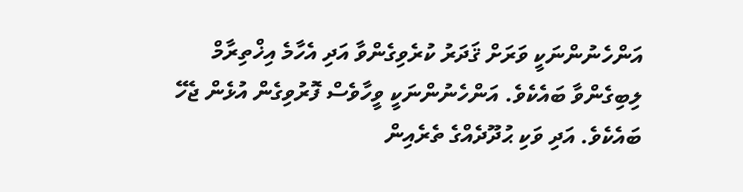އަންހެނުންނަކީ ވަރަށް ޤަދަރު ކުރެވިގެންވާ އަދި އެހާމެ އިޚްތިރާމް ލިބިގެންވާ ބައެކެވެ. އަންހެނުންނަކީ ވީހާވެސް ފޮރުވިގެން އުޅެން ޖެހޭ ބައެކެވެ. އަދި ވަކި ޙުދޫދެއްގެ ތެރެއިން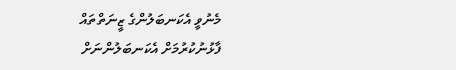މެނުވީ އެކަނބަލުންގެ ޒީނަތްތައް ފާޅުނުކުރުމަށް އެކަނބަލުންނަށް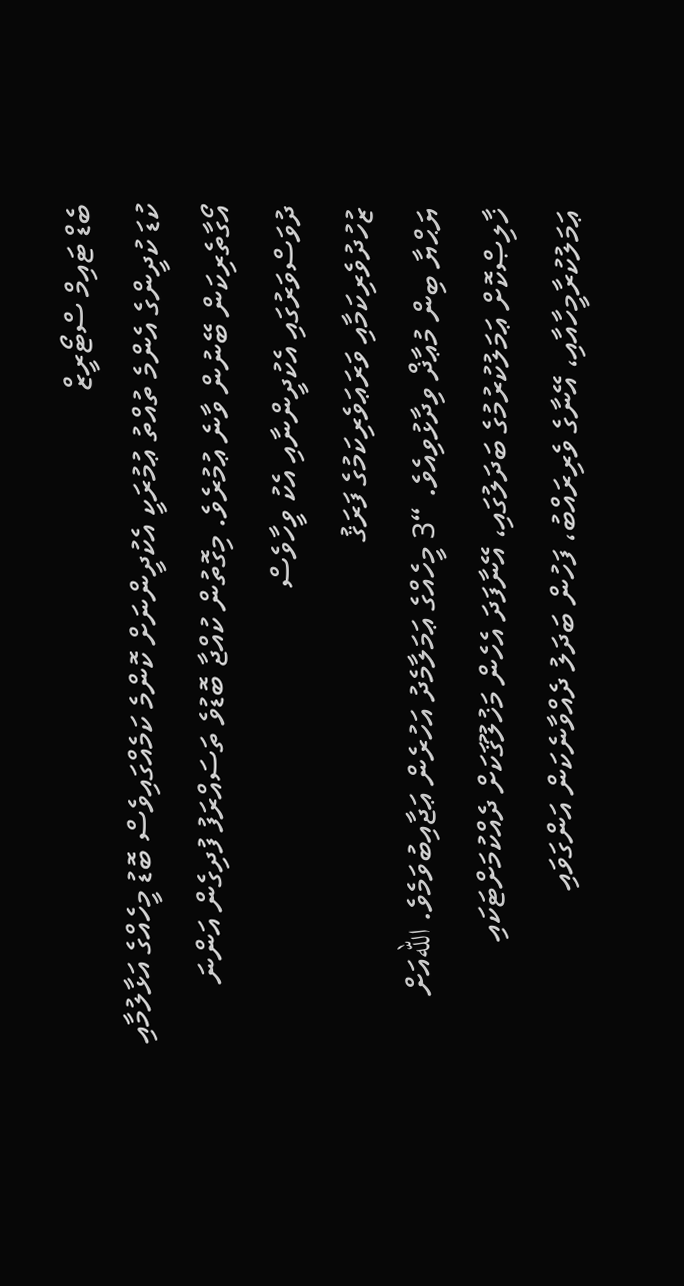ބެޑް ޓައިމް ސްޓޯރީޒް
ކުޑަ ކުދީންގެ އެންމެ ތުއްތު ޢުމުރަކީ އެކުދީންނަށް ކޮންމެ ކަމެއްގައިވެސް ބޮޑު މީހެއްގެ އަޅާލުމާއި އޯގާތެރިކަން ބޭނުން ވާނެ ޢުމުރެވެ. މިގޮތުން ކުއްޖާ ބޮޑުވެ ތަސައްރަފު ފުދިގެން އަންނަ ދުވަސްވަރުގައި އެކުދީންނާއި އެކު ވީހާވެސް
ޒުހުދުވެރިކަމާއި ވަރަޢަވެރިކަމުގެ ފަރަޤު
ޔަޙްޔާ ބިން މުޢާޛް ވިދާޅުވިއެވެ. “3 މީހެއްގެ ޢަމަލާމެދު އަހުރެން ޢަޖާއިބުވަމެވެ. اللهއަށް ޚާލިޞްކޮށް ޢަމަލުކުރުމުގެ ބަދަލުގައި، އޭނާފަދަ އެހެން މަޚުލޫޤަކަށް ދެއްކުމަށްޓަކައި ޢަމަލުކުރާމީހާއާއި، އޭނާގެ ވެރިރައްބު، ފަހުން ބަދަލު ދެއްވާނެކަން އަންގަވައި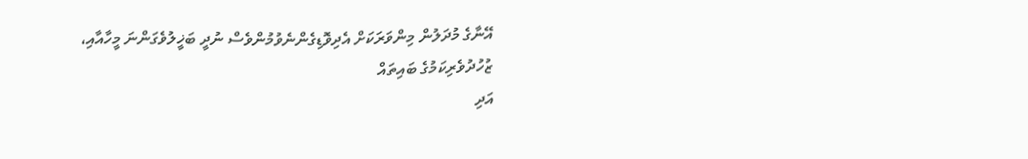އޭނާގެ މުދަލުން މިންވަރަކަށް އެދިވޮޑިގެންނެވުމުންވެސް ނުދީ ބަޚީލުވެގަންނަ މީހާއާއި،
ޒުހުދުވެރިކަމުގެ ބައިތައް
އަދި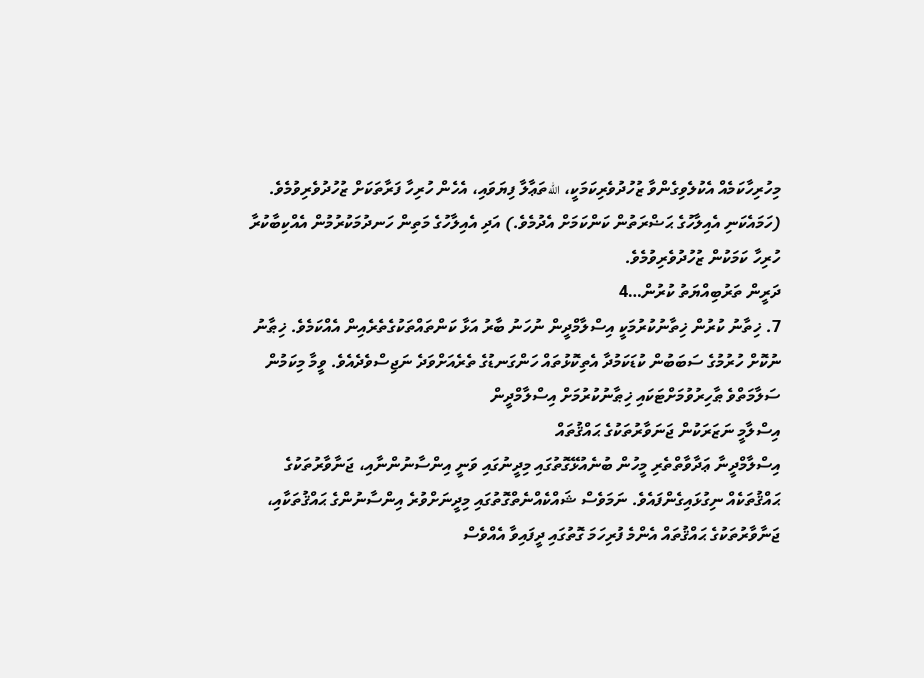މިހުރިހާކަމެއް އެކުލެވިގެންވާ ޒުހުދުވެރިކަމަކީ، اللهތަޢާލާ ފިޔަވައި، އެހެން ހުރިހާ ފަރާތަކަށް ޒުހުދުވެރިވުމެވެ. (ހަމައެކަނި އެއިލާހުގެ ޙަޟްރަތުން ކަންކަމަށް އެދުމެވެ.) އަދި އެއިލާހުގެ މަތިން ހަނދުމަކުރުމުން އެއްކިބާކުރާ ހުރިހާ ކަމަކުން ޒުހުދުވެރިވުމެވެ.
ދަރީން ތަރުބިއްޔަތު ކުރުން…4
7. ޚިތާނު ކުރުން ޚިތާނުކުރުމަކީ އިސްލާމްދީން ނުހަނު ބާރު އަޅާ ކަންތައްތަކުގެތެރެއިން އެއްކަމެވެ. ޚިޠާނު ނުކޮށް ހުރުމުގެ ސަބަބުން ކުޑަކަމުދާ އެތިކޮޅުތައް ހަންގަނޑުގެ ތެރެއަށްވަދެ ނަޖިސްވެދެއެވެ. ވީމާ މިކަމުން ސަލާމަތްވެ ޠާހިރުވުމަށްޓަކައި ޚިޠާނުކުރުމަށް އިސްލާމްދީން
އިސްލާމީ ނަޒަރަކުން ޖަނަވާރުތަކުގެ ޙައްޤުތައް
އިސްލާމްދީނާ ޢަދާވާތްތެރި މީހުން ބުނެއުޅޭގޮތުގައި މިދީނުގައި ވަނީ އިންސާނުންނާއި، ޖަނާވާރުތަކުގެ ޙައްޤުތަކެއް ނިގުޅައިގެންފައެވެ. ނަމަވެސް ޝައްކެއްނެތްގޮތުގައި މިދީނަށްވުރެ އިންސާނުންގެ ޙައްޤުތަކާއި، ޖަނާވާރުތަކުގެ ޙައްޤުތައް އެންމެ ފުރިހަމަ ގޮތުގައި ދީފައިވާ އެއްވެސް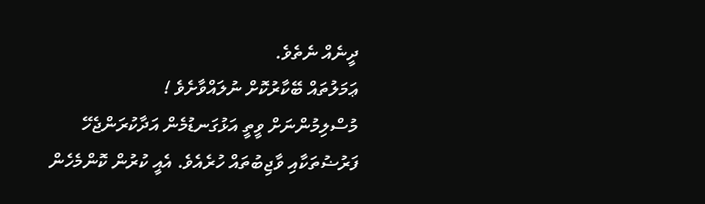ދީނެއް ނެތެވެ.
ޢަމަލުތައް ބޭކާރުކޮށް ނުލައްވާށެވެ !
މުސްލިމުންނަށް ވީތީ އަޅުގަނޑުމެން އަދާކުރަންޖެހޭ ފަރުޟުތަކާއި ވާޖިބުތައް ހުރެއެވެ. އެއީ ކުރުން ކޮންމެހެން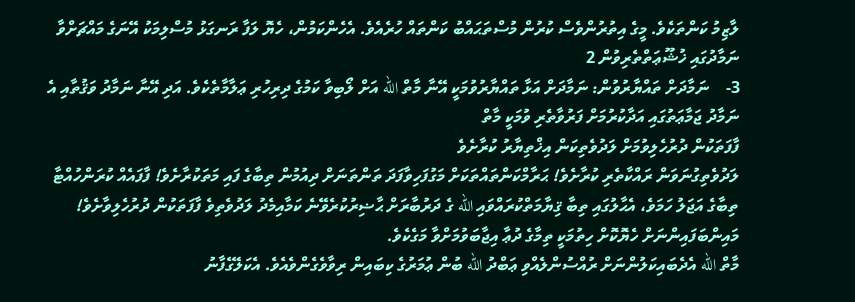ލާޒިމު ކަންތަކެވެ. މީގެ އިތުރުންވެސް ކުރުން މުސްތަޙައްބު ކަންތައް ހުރެއެވެ. އެހެންކަމުން، ހެޔޮ ލަފާ ރަނގަޅު މުސްލިމަކު އޭނަގެ މައްޗަށްވާ
ނަމާދުގައި ޚުޝޫޢަތްތެރިވުން 2
3-    ނަމާދަށް ތައްޔާރުވުން: ނަމާދަށް އަޅާ ތައްޔާރުވުމަކީ އޭނާ މާތް الله އަށް ލޯބިވާ ކަމުގެ ދިރިހުރި ޢަލާމާތެކެވެ. އަދި އޭނާ ނަމާދު ވަޤުތާއި އެ ނަމާދު ޖަމާޢަތުގައި އަދާކުރުމަށް ފަރުވާތެރި ވުމަކީ މާތް
ފާފަތަކުން ދުރުހެލިވުމަށް ލަދުވެތިކަން އިޚްތިޔާރު ކުރާށެވެ
ލަދުވެތިގުނަވަން ރައްކާތެރި ކުރާށެވެ! ޙަރާމްކަންތައްތަކަށް މަގުފަހިވާފަދަ ތަންތަނަށް ދިއުމުން ތިބާގެ ފައި މަތަކުރާށެވެ! ފާފައެއް ކުރަންހުއްޓާ ތިބާގެ އަޖަލު ހަމަވެ، އެޙާލުގައި ތިބާ ޤިޔާމަތްކުރައްވައި الله ގެ ދަރުބާރަށް ޙާޟިރުކުރެވޭނެ ކަމާއިމެދު ލަދުވެތިވެ ފާފަތަކުން ދުރުހެލިވާށެވެ!
މައިންބަފައިންނަށް ހެޔޮކޮށް ހިތުމަކީ ތިމާގެ ދުޢާ އިޖާބަވުމަށްވާ މަގެކެވެ.
މާތް الله އެދެބައިކަލުންނަށް ރުއްސުންލެއްވި ޢަބްދު الله ބުން ޢުމަރުގެ ކިބައިން ރިވާވެގެންވެއެވެ. އެކަލޭގެފާނު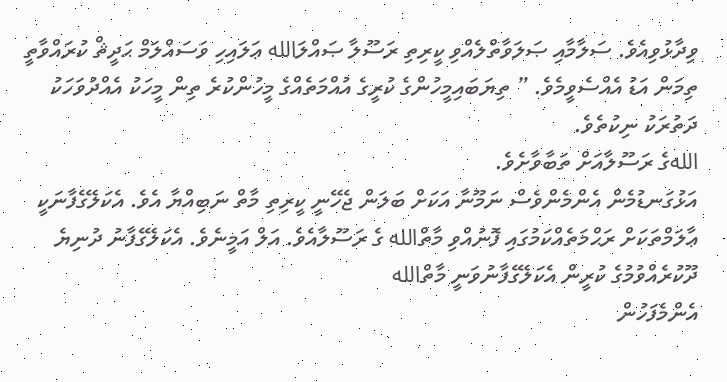ވިދާޅުވިއެވެ. ސަލާމާއި ޞަލަވާތްލެއްވި ކީރިތި ރަސޫލާ ޞައްލަالله ޢަލައިހި ވަސައްލަމް ޙަދީޘް ކުރައްވާތީ ތިމަން އަޑު އެއްސެވީމެވެ. ” ތިޔަބައިމީހުންގެ ކުރީގެ އުއްމަތެއްގެ މީހުންކުރެ ތިން މީހަކު އެއްދުވަހަކު ދަތުރަކު ނިކުތެވެ.
اللهގެ ރަސޫލާއަށް ތަބާވާށެވެ.
އަޅުގަނޑުމެން އެންމެންވެސް ނަމޫނާ އަކަށް ބަލަން ޖެހޭނީ ކީރިތި މާތް ނަބިއްޔާ އެވެ. އެކަލޭގެފާނަކީ ޢާލަމްތަކަށް ރަޙްމަތެއްކަމުގައި ފޮނުއްވި މާތްالله ގެ ރަސޫލާއެވެ. އަލް އަމީނެވެ. އެކަލޭގެފާނު ދުނިޔެ ދޫކުރެއްވުމުގެ ކުރީން އެކަލޭގެފާނުވަނީ މާތްالله
އެންމެފަހުން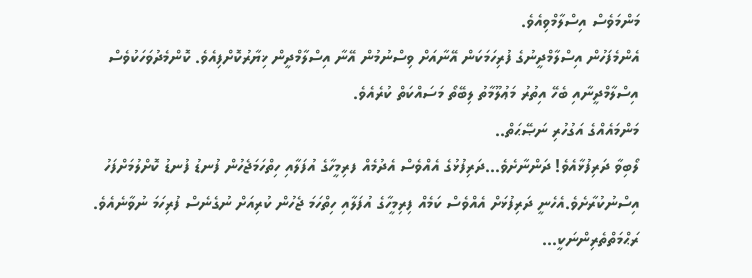މަންމަވެސް އިސްލާމްވިއެވެ.
އެންމެފަހުން އިސްލާމްދީނުގެ ފުރިހަމަކަން އޭނާއަށް ވިސްނުމުން އޭނާ އިސްލާމްދީން ޚިޔާރުކޮށްފިއެވެ. ކޮންމެދުވަހަކުވެސް އިސްލާމްދީނާއި ބެހޭ އިތުރު މަޢުލޫމާތު ލިބޭތޯ މަސައްކަތް ކުރެއެވެ.
މަންމައެއްގެ އަގުހުރި ނަޞޭޙަތް..
ލޯބިވާ ދަރިފުޅާއެވެ! ދަންނާށެވެ…ދަރިފުޅުގެ އެއްވެސް އެދުމެއް ފރިމީހާގެ އުފަލާއި ހިތްހަމަޖެހުން ފުނޑު ފުނޑު ކޮށްލުމަށްފަހު އިސްނުކުރާށެވެ.އެހެނީ ދަރިފުޅަށް އެއްވެސް ކަމެއް ފިރިމީހާގެ އުފަލާއި ހިތްހަމަ ޖެހުން ކުރިއަށް ނުގެނެސް ފުރިހަމަ ނުވާނެއެވެ.
ރަޙްމަތްތެރިންނަކީ…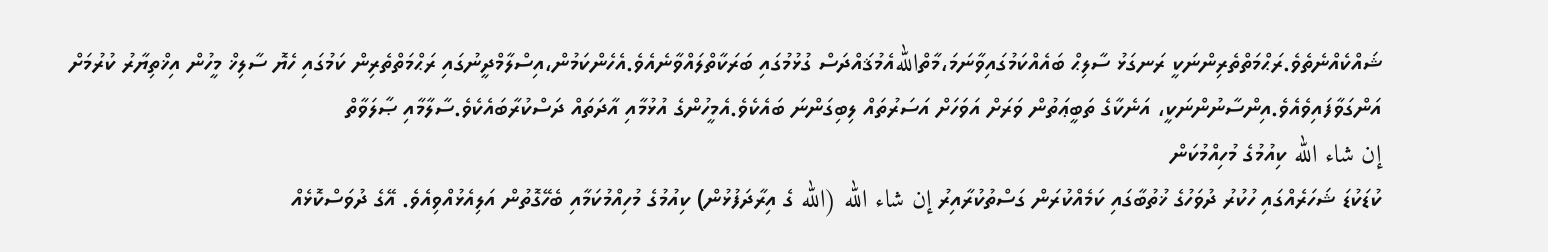ޝައްކެއްނެތެވެ.ރަޙްމަތްތެރިންނަކީ ރަނގަޅު ސާލިޙް ބައެއްކަމުގައިވާނަމަ،މާތްاللهއެމުޤައްދަސް ގުޅުމުގައި ބަރަކާތްލައްވާނެއެވެ.އެހެންކަމުން،އިސްލާމްދީނުގައި ރަޙްމަތްތެރިން ކަމުގައި ހެޔޮ ސާލިޚް މީހުން އިޚްތިޔާރު ކުރުމަށް އަންގަވާފައިވެއެވެ.އިންސާނުންނަކީ، އަނެކާގެ ތަބީޢަތުން ވަރަށް އަވަހަށް އަސަރުތައް ލިބިގަންނަ ބައެކެވެ.އެމީހުންގެ އުޅުމާއި އާދަތައް ދަސްކުރާބައެކެވެ.ސާލާމާއި ޞާލަވާތް
إن شاء الله ކިއުމުގެ މުހިއްމުކަން
ކުޑަކުޑަ ޝަހަރެއްގައި ހުކުރު ދުވަހުގެ ޚުތުބާގައި ކަމެއްކުރަން ގަސްތުކުރާއިރު إن شاء الله (الله ގެ އިރާދަފުޅުން) ކިއުމުގެ މުހިއްމުކަމާއި ބެހޭގޮތުން އަލިއެޅުއްވިއެވެ. އޭގެ ދުވަސްކޮޅެއް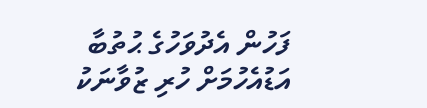ފަހުން އެދުވަހުގެ ޙުތުބާ އަޑުއެހުމަށް ހުރި ޒުވާނަކު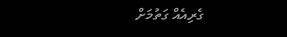ގެރިއެއް ގަތުމަށް